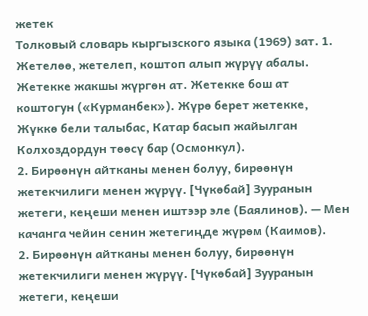жетек
Толковый словарь кыргызского языка (1969) зат. 1. Жетелөө, жетелеп, коштоп алып жүрүү абалы. Жетекке жакшы жүргөн ат. Жетекке бош ат коштогун («Курманбек»). Жүрө берет жетекке, Жүккө бели талыбас, Катар басып жайылган Колхоздордун төөсү бар (Осмонкул).
2. Бирөөнүн айтканы менен болуу, бирөөнүн жетекчилиги менен жүрүү. [Чүкөбай] Зууранын жетеги, кеңеши менен иштээр эле (Баялинов). — Мен качанга чейин сенин жетегиңде жүрөм (Каимов).
2. Бирөөнүн айтканы менен болуу, бирөөнүн жетекчилиги менен жүрүү. [Чүкөбай] Зууранын жетеги, кеңеши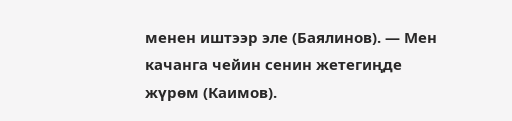менен иштээр эле (Баялинов). — Мен качанга чейин сенин жетегиңде жүрөм (Каимов).